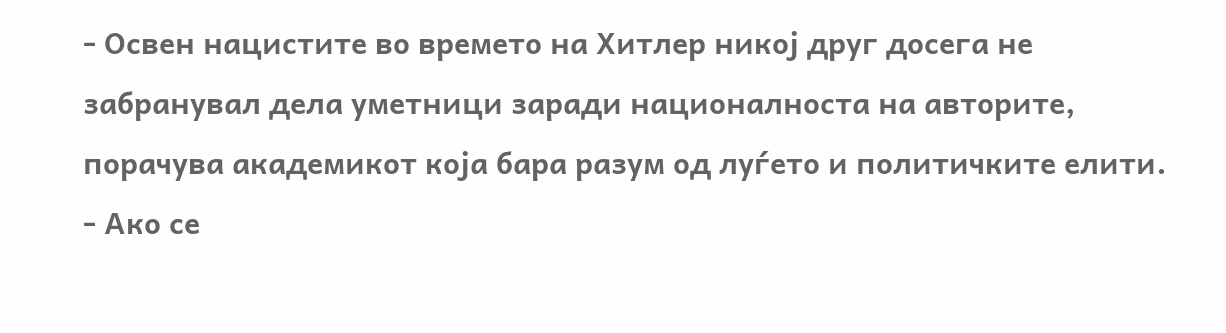- Освен нацистите во времето на Хитлер никој друг досега не забранувал дела уметници заради националноста на авторите, порачува академикот која бара разум од луѓето и политичките елити.
- Ако се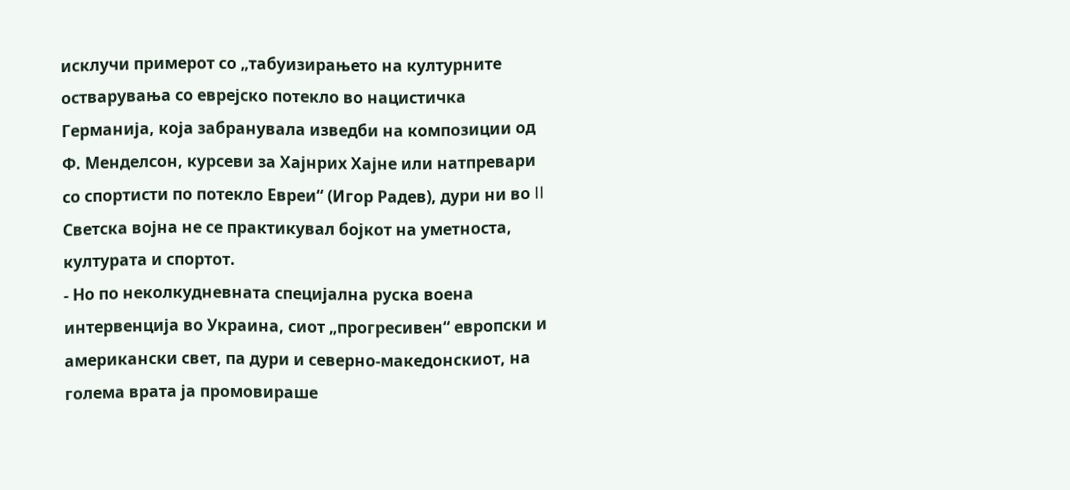исклучи примерот со „табуизирањето на културните остварувања со еврејско потекло во нацистичка Германија, која забранувала изведби на композиции од Ф. Менделсон, курсеви за Хајнрих Хајне или натпревари со спортисти по потекло Евреи“ (Игор Радев), дури ни во II Светска војна не се практикувал бојкот на уметноста, културата и спортот.
- Но по неколкудневната специјална руска воена интервенција во Украина, сиот „прогресивен“ европски и американски свет, па дури и северно-македонскиот, на голема врата ја промовираше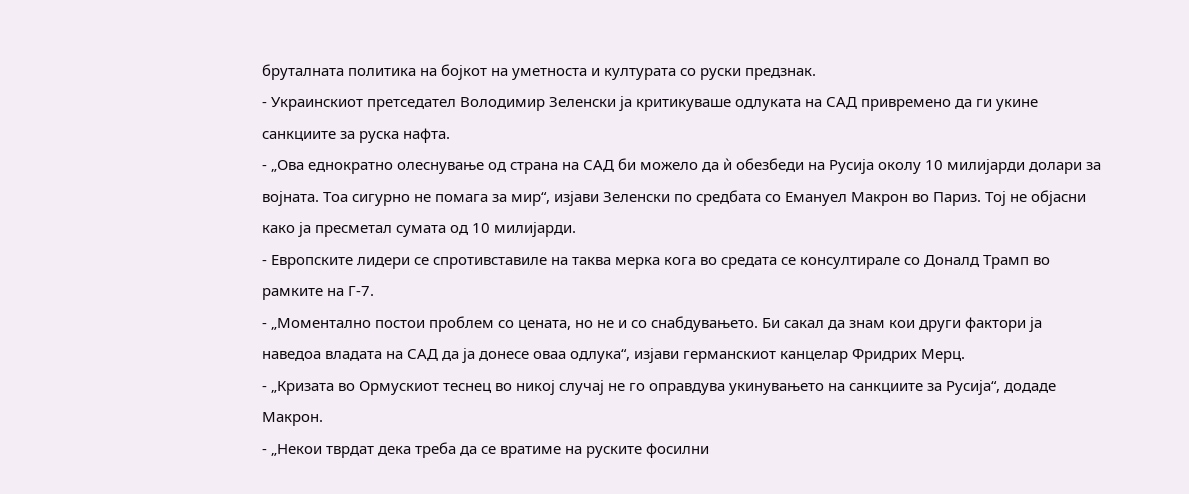бруталната политика на бојкот на уметноста и културата со руски предзнак.
- Украинскиот претседател Володимир Зеленски ја критикуваше одлуката на САД привремено да ги укине санкциите за руска нафта.
- „Ова еднократно олеснување од страна на САД би можело да ѝ обезбеди на Русија околу 10 милијарди долари за војната. Тоа сигурно не помага за мир“, изјави Зеленски по средбата со Емануел Макрон во Париз. Тој не објасни како ја пресметал сумата од 10 милијарди.
- Европските лидери се спротивставиле на таква мерка кога во средата се консултирале со Доналд Трамп во рамките на Г-7.
- „Моментално постои проблем со цената, но не и со снабдувањето. Би сакал да знам кои други фактори ја наведоа владата на САД да ја донесе оваа одлука“, изјави германскиот канцелар Фридрих Мерц.
- „Кризата во Ормускиот теснец во никој случај не го оправдува укинувањето на санкциите за Русија“, додаде Макрон.
- „Некои тврдат дека треба да се вратиме на руските фосилни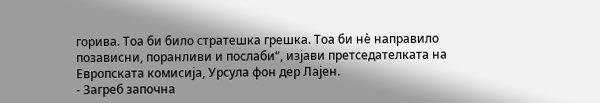горива. Тоа би било стратешка грешка. Тоа би нè направило позависни, поранливи и послаби“, изјави претседателката на Европската комисија, Урсула фон дер Лајен.
- Загреб започна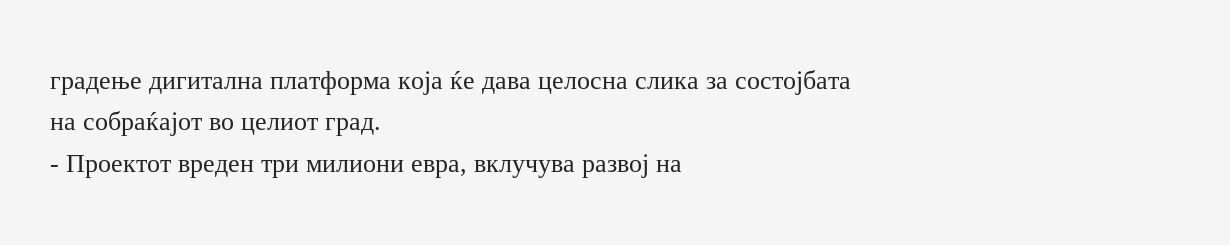градење дигитална платформа која ќе дава целосна слика за состојбата на собраќајот во целиот град.
- Проектот вреден три милиони евра, вклучува развој на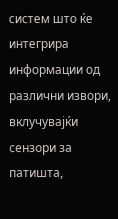систем што ќе интегрира информации од различни извори, вклучувајќи сензори за патишта,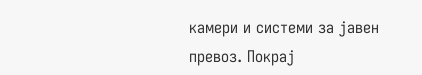камери и системи за јавен превоз. Покрај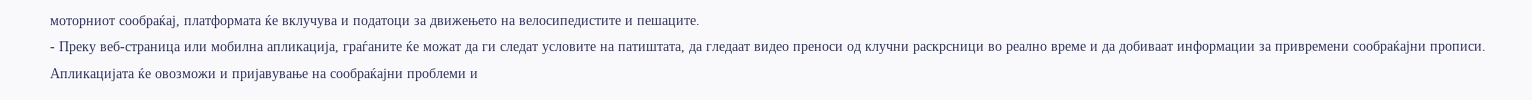моторниот сообраќај, платформата ќе вклучува и податоци за движењето на велосипедистите и пешаците.
- Преку веб-страница или мобилна апликација, граѓаните ќе можат да ги следат условите на патиштата, да гледаат видео преноси од клучни раскрсници во реално време и да добиваат информации за привремени сообраќајни прописи. Апликацијата ќе овозможи и пријавување на сообраќајни проблеми и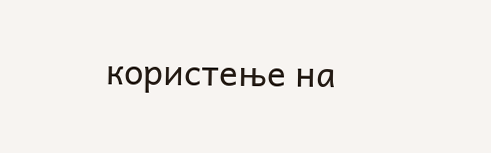користење на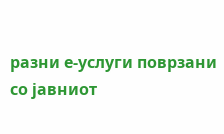разни е-услуги поврзани со јавниот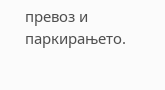превоз и паркирањето.